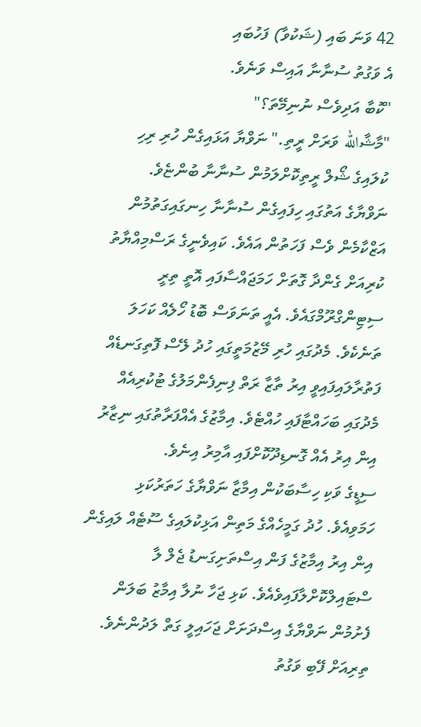42 ވަނަ ބައި (ޝަކުވާ) ފަހުބައި
އެ ވަގުތު ސުނާނާ އައިސް ވަނެވެ.
"ކޮބާ އަދިވެސް ނުނިމޭތަ؟"
"މާޝާالله ވަރަށް ރީތި." ނަވްޔާ އަޅައިގެން ހުރި ރިހި ކުލައިގެ ޝޯލް ރީތިކޮށްލަމުން ސުނާނާ ބުންޏެވެ.
ނަވްޔާގެ އަތުގައި ހިފައިގެން ސުނާނާ ހިނގައިގަތުމުން އަޒްކާމެން ވެސް ފަހަތުން އައެވެ. ކައިވެނީގެ ރަސްމިއްޔާތު ކުރިއަށް ގެންދާ ގޮތަށް ހަމަޖައްސާފައި އޮތީ ތިރީ ސިޓިންގްރޫމްގައެވެ. އެއީ ތަނަވަސް ބޮޑު ހޯލެއް ކަހަލަ ތަނެކެވެ. މެދުގައި ހުރި މޭޒުމަތީގައި ހުދު ލޭސް ފޮތިގަނޑެއް ފަތުރާލައިފައިވީ އިރު ތާޒާ ރަތް ފިނިފެންމަލުގެ ޓުކުރިއެއް މެދުގައި ބަހައްޓާފައި ހުއްޓެވެ. އިމާޒުގެ އެއްފަރާތުގައި ނިޒާރު އިން އިރު އެއް ގޮނޑިދޫކޮށްފައި އާމިރު އިނެވެ.
ސިޑީގެ ވަކި ހިސާބަކުން އިމާޒާ ނަވްޔާގެ ހަތަރުކަޅި ހަމަވިއެވެ. ހުދު ގަމީހެއްގެ މަތިން އަޅިކުލައިގެ ސޫޓެއް ލައިގެން އިން އިރު އިމާޒުގެ ފަން އިސްތަށިގަނޑު ޖެލް ލާ ސްޓައިލްކޮށްލާފައިވެއެވެ. ކަޅި ޖަހާ ނުލާ އިމާޒު ބަލަން ފެށުމުން ނަވްޔާގެ އިސްދަށަށް ޖަހައިލީ ގަތް ލަދުންނެވެ. ތިރިއަށް ފޭބި ވަގުތު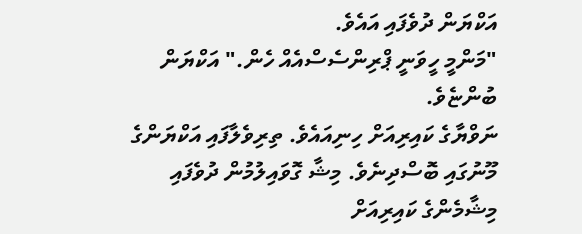އަކްޔަން ދުވެފައި އައެވެ.
"މަންމީ ހީވަނީ ޕްރިންސެސްއެއް ހެން." އަކްޔަން ބުންޏެވެ.
ނަވްޔާގެ ކައިރިއަށް ހިނިއައެވެ. ތިރިވެލާފައި އަކްޔަންގެ މޫނުގައި ބޮސްދިނެވެ. މިޝާ ގޮވައިލުމުން ދުވެފައި މިޝާމެންގެ ކައިރިއަށް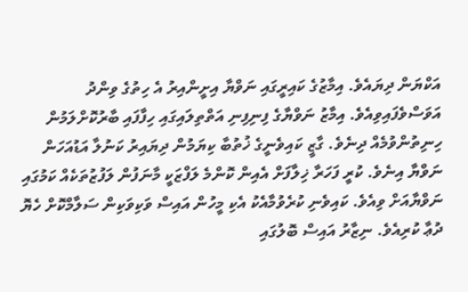އަކްޔަން ދިޔައެވެ. އިމާޒުގެ ކައިރީގައި ނަވްޔާ އިށީންއިރު އެ ހިތުގެ ވިންދު އަވަސްވެފައިވިއެވެ. އިމާޒު ނަވްޔާގެ ފިނިފިނި އަތްތިލައިގައި ހިފާފައި ބާރުކޮށްލަމުން ހިނިތުންވުމެއް ދިނެވެ. ގާޒީ ކައިވެނީގެ ޚުތުބާ ކިޔަމުން ދިޔައިރު ކަނުލާ އަޑުއަހަން ނަވްޔާ އިނެވެ. ކުރީ ފަހަރާ ޚިލާފަށް އެއިން ކޮންމެ ލަފްޒަކީ މާނަފުން ލަފުޒުތަކެއް ކަމުގައި ނަވްޔާއަށް ވިއެވެ. ކައިވެނި ކުރެވުމާއެކު އެކި މީހުން އައިސް ވަކިވަކިން ސަލާމްކޮށް ހެޔޮ ދުޢާ ކުރިއެވެ. ނިޒާރު އައިސް ބޮލުގައި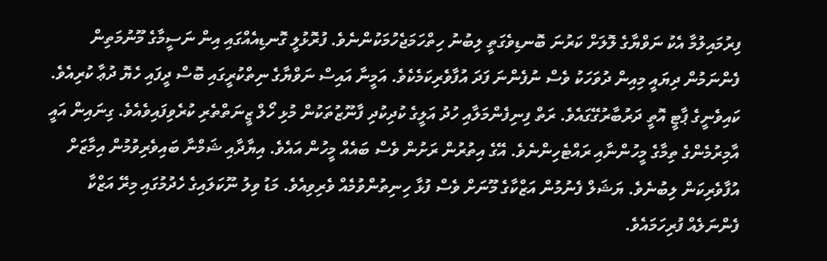ފިރުމައިލުމާ އެކު ނަވްޔާގެ ލޮލަށް ކަރުނަ ބޮނޑިވެގަތީ ލިބުނު ހިތްހަމަޖެހުމަކުންނެވެ. ފުރޮޅުލީ ގޮނޑިއެއްގައި އިން ނަސީމާގެ މޫނުމަތިން ފެންނަމުން ދިޔައީ މިއިން ދުވަހަކު ވެސް ނުފެންނަ ފަދަ އުފާވެރިކަމެކެވެ. އަމީނާ އައިސް ނަވްޔާގެ ނިތްކުރީގައި ބޮސް ދީފައި ހެޔޮ ދުޢާ ކުރިއެވެ.
ކައިވެނީގެ ޕާޓީ އޮތީ ދަރުބާރުގޭގައެވެ. ރަތް ފިނިފެންމަލާއި ހުދު އަލީގެ ކުދިކުދި ފާނޫޒުތަކުން މުޅި ހޯލް ޒީނަތްތެރި ކުރެވިފައިވެއެވެ. ގިނައިން އައީ އާމިރުމެންގެ ތިމާގެ މީހުންނާއި ރައްޓެހިންނެވެ. އޭގެ އިތުރުން ރަށުން ވެސް ބައެއް މީހުން އައެވެ. އިޔާދާއި ޝަމްނާ ބައިވެރިވުމުން އިމާޒަށް އުފާވެރިކަން ލިބުނެވެ. ޔަޝަލް ފެނުމުން އަޒްކާގެ މޫނަށް ވެސް ފުޅާ ހިނިތުންވުމެއް ވެރިވިއެވެ. މަޑު ވިލު ނޫކަލައިގެ ހެދުމުގައި މިރޭ އަޒްކާ ފެންނަލެއް ފުރިހަމައެވެ.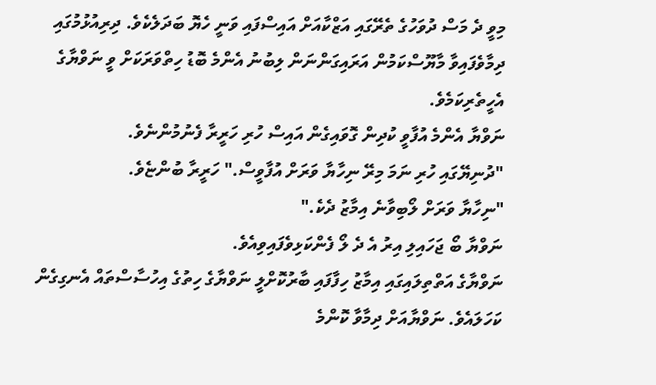މިވީ ދެ މަސް ދުވަހުގެ ތެރޭގައި އަޒްކާއަށް އައިސްފައި ވަނީ ހެޔޮ ބަދަލެކެވެ. ދިރިއުޅުމުގައި ދިމާވެފައިވާ މާޔޫސްކަމުން އަރައިގަންނަން ލިބުނު އެންމެ ބޮޑު ހިތްވަރަކަށް ވީ ނަވްޔާގެ އެހީތެރިކަމެވެ.
ނަވްޔާ އެންމެ އުފާވީ ކުދިން ގޮވައިގެން އައިސް ހުރި ހަރީރާ ފެނުމުންނެވެ.
"ދުނިޔޭގައި ހުރި ނަމަ މިރޭ ނިހާޔާ ވަރަށް އުފާވީސް." ހަރީރާ ބުންޏެވެ.
"ނިހާޔާ ވަރަށް ލޯބިވާނެ އިމާޒު ދެކެ."
ނަވްޔާ ބޯ ޖަހައިލި އިރު އެ ދެ ލޯ ފެންކަޅިވެފައިވިއެވެ.
ނަވްޔާގެ އަތްތިލައިގައި އިމާޒު ހިފާފައި ބާރުކޮށްލީ ނަވްޔާގެ ހިތުގެ އިހުސާސްތައް އެނގިގެން ކަހަލައެވެ. ނަވްޔާއަށް ދިމާވާ ކޮންމެ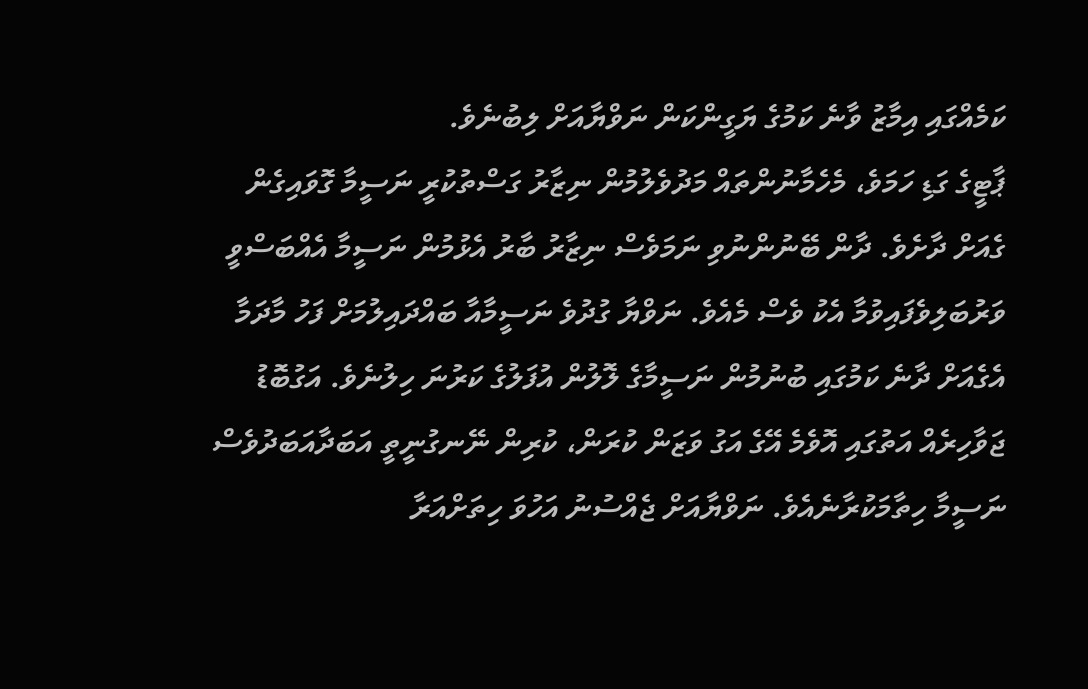ކަމެއްގައި އިމާޒު ވާނެ ކަމުގެ ޔަގީންކަން ނަވްޔާއަށް ލިބުނެވެ.
ޕާޓީގެ ގަޑި ހަމަވެ، މެހެމާނުންތައް މަދުވެލުމުން ނިޒާރު ގަސްތުކުރީ ނަސީމާ ގޮވައިގެން ގެއަށް ދާށެވެ. ދާން ބޭނުންނުވި ނަމަވެސް ނިޒާރު ބާރު އެޅުމުން ނަސީމާ އެއްބަސްވީ ވަރުބަލިވެފައިވުމާ އެކު ވެސް މެއެވެ. ނަވްޔާ ގުދުވެ ނަސީމާއާ ބައްދައިލުމަށް ފަހު މާދަމާ އެގެއަށް ދާނެ ކަމުގައި ބުނުމުން ނަސީމާގެ ލޮލުން އުފަލުގެ ކަރުނަ ހިލުނެވެ. އަގުބޮޑު ޖަވާހިރެއް އަތުގައި އޮވެމެ އޭގެ އަގު ވަޒަން ކުރަން، ކުރިން ނޭނގުނީތީ އަބަދާއަބަދުވެސް ނަސީމާ ހިތާމަކުރާނެއެވެ. ނަވްޔާއަށް ޖެއްސުނު އަހުވަ ހިތަށްއަރާ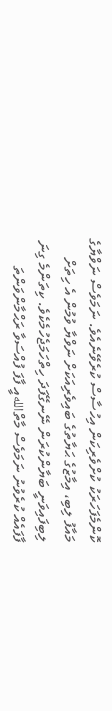ކޮންމެފަހަރަކު ކުށްވެރިކަން އިހުސާސް ކުރެވޭނެއެވެ. ނަމަވެސް ނަވްޔާގެ މައާފު ލިބި، އިމާޒުގެ ޙަޔާތުގެ ބައިވެރިއަކަށް ނަވްޔާ ވުމުން އެ ހިތަށް ލިބިފައިވަނީ ބަޔާންކުރަން ނޭނގޭފަދަ ހިތްހަމަޖެހުމެކެވެ. ކިތަންމެ ގިނަ ފާފައެއް ކުރެވުނު ނަމަވެސް މާތްاللهއީ ފާފަ ފުއްސަވާ ރަޙްމާންވަންތަ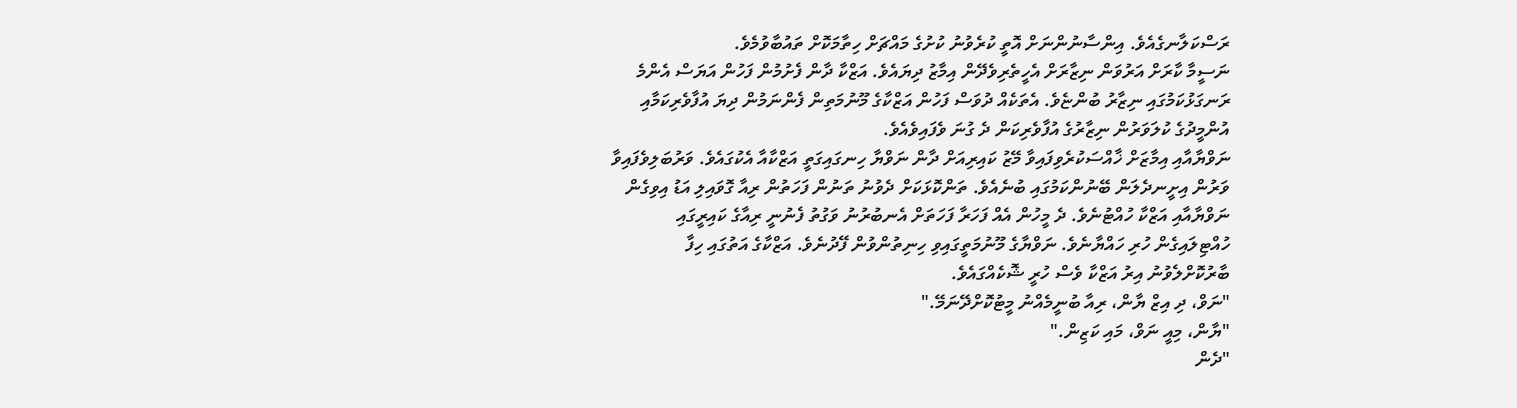ރަސްކަލާނގެއެވެ. އިންސާނުންނަށް އޮތީ ކުރެވުނު ކުށުގެ މައްޗަށް ހިތާމަކޮށް ތައުބާވުމެވެ.
ނަސީމާ ކާރަށް އަރުވަން ނިޒާރަށް އެހީތެރިވެދޭން އިމާޒު ދިޔައެވެ. އަޒްކާ ދާން ފެށުމުން ފަހުން އަޔަސް އެންމެ ރަނގަޅުކަމުގައި ނިޒާރު ބުންޏެވެ. އެތަކެއް ދުވަސް ފަހުން އަޒްކާގެ މޫނުމަތިން ފެންނަމުން ދިޔަ އުފާވެރިކަމާއި އުންމީދުގެ ކުލަވަރުން ނިޒާރުގެ އުފާވެރިކަން ދެ ގުނަ ވެފައިވެއެވެ.
ނަވްޔާއާއި އިމާޒަށް ޚާއްސަކުރެވިފައިވާ މޭޒު ކައިރިއަށް ދާން ނަވްޔާ ހިނގައިގަތީ އަޒްކާއާ އެކުގައެވެ. ވަރުބަލިވެފައިވާ ވަރުން އިށީނދެލަން ބޭނުންކަމުގައި ބުނެއެވެ. ތަންކޮޅަކަށް ދެވުނު ތަނުން ފަހަތުން ރިއާ ގޮވައިލި އަޑު އިވިގެން ނަވްޔާއާއި އަޒްކާ ހުއްޓުނެވެ. ދެ މީހުން އެއް ފަހަރާ ފަހަތަށް އެނބުރުނު ވަގުތު ފެނުނީ ރިއާގެ ކައިރީގައި ހުއްޓިލައިގެން ހުރި ހައްޔާނެވެ. ނަވްޔާގެ މޫނުމަތީގައިވި ހިނިތުންވުން ފޭދުނެވެ. އަޒްކާގެ އަތުގައި ހިފާ ބާރުކޮށްލެވުނު އިރު އަޒްކާ ވެސް ހުރީ ޝޮކެއްގައެވެ.
"ނަވް، ދި އިޒް ޔާން، ރިއާ ބުނީމެއްނު މީޓުކޮށްދޭނަމޭ."
"ޔާން، މިއީ ނަވް، މައި ކަޒިން."
"ދެން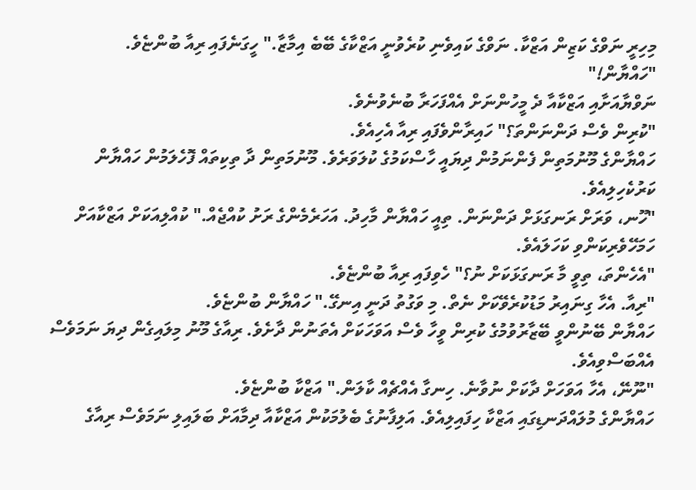މިހިރީ ނަވްގެ ކަޒިން އަޒްކާ. ނަވްގެ ކައިވެނި ކުރެވުނީ އަޒްކާގެ ބޭބެ އިމާޒާ." ހީގަނެފައި ރިއާ ބުންޏެވެ.
"ހައްޔާން!"
ނަވްޔާއަށާއި އަޒްކާއާ ދެ މީހުންނަށް އެއްފަހަރާ ބުނެވުނެވެ.
"ކުރިން ވެސް ދަންނަންތަ؟" ހައިރާންވެފައި ރިއާ އެހިއެވެ.
ހައްޔާންގެ މޫނުމަތިން ފެންނަމުން ދިޔައީ ހާސްކަމުގެ ކުލަވަރެވެ. މޫނުމަތިން ދާ ތިކިތައް ފޮހެލަމުން ހައްޔާން ކަރުކެހިލިއެވެ.
"ހޫނ، ވަރަށް ރަނގަޅަށް ދަންނަން. ތިއީ ހައްޔާން މާހިދު. އަހަރެމެންގެ ރަށު ކުއްޖެއް." ކުއްލިއަކަށް އަޒްކާއަށް ހަމަހޭވެރިކަންވި ކަހަލައެވެ.
"އެހެންތަ، ތިވީ މާ ރަނގަޅަކަށް ނު؟" ހެވިފައި ރިއާ ބުންޏެވެ.
"ރިއާ. އެހާ ގިނައިރު މަޑުކުރެވޭކަށް ނެތް. މި ވަގުތު ދަނީ އިނގޭ." ހައްޔާން ބުންޏެވެ.
ހައްޔާން ބޭނުންވީ ބޭޒާރުވުމުގެ ކުރިން ވީހާ ވެސް އަވަހަކަށް އެތަނުން ދާށެވެ. ރިއާގެ މޫނު މިލައިގެން ދިޔަ ނަމަވެސް އެއްބަސްވިއެވެ.
"ނޫނޭ، އެހާ އަވަހަށް ދާކަށް ނުވާނެ. ހިނގާ އެއްޗެއް ކާލަން." އަޒްކާ ބުންޏެވެ.
ހައްޔާންގެ މުލައްދަނޑިގައި އަޒްކާ ހިފައިލިއެވެ. އަލިފާނުގެ ބެލުމަކުން އަޒްކާއާ ދިމާއަށް ބަލައިލި ނަމަވެސް ރިއާގެ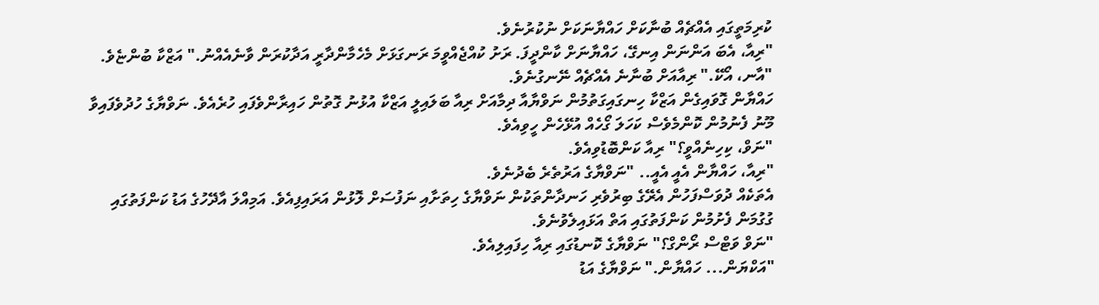ކުރިމަތީގައި އެއްޗެއް ބުނާކަށް ހައްޔާނަކަށް ނުކުރުނެވެ.
"ރިއާ، އެބަ އަންނަން އިނގޭ، ހައްޔާނަށް ކާންދީފަ. ރަށު ކުއްޖެއްވީމަ ރަނގަޅަށް މެހެމާންދާރީ އަދާކުރަން ވާނެއެއްނު." އަޒްކާ ބުންޏެވެ.
"އާނ، އޯކޭ." ރިއާއަށް ބުނާނެ އެއްޗެއް ނޭނގުނެވެ.
ހައްޔާން ގޮވައިގެން އަޒްކާ ހިނގައިގަތުމުން ނަވްޔާއާ ދިމާއަށް ރިއާ ބަލައިލީ އަޒްކާ އުޅުނު ގޮތުން ހައިރާންވެފައި ހުރެއެވެ. ނަވްޔާގެ ހުދުވެފައިވާ މޫނު ފެނުމުން ކޮންމެވެސް ކަހަލަ ގޯހެއް އުޅޭހެން ހީވިއެވެ.
"ނަވް، ކިހިނެއްވީ؟" ރިއާ ކަންބޮޑުވިއެވެ.
"ރިއާ، ހައްޔާން އެއީ އެއީ.. "ނަވްޔާގެ އަރުތެރެ ބެދުނެވެ.
އެތަކެއް ދުވަސްފަހުން އެރޭގެ ބިރުވެރި ހަނދާންތަކުން ނަވްޔާގެ ހިތަށާއި ނަފުސަށް ލޮޅުން އަރައިފިއެވެ. އަމިއްލަ އާދޭހުގެ އަޑު ކަންފަތުގައި ގުގުމަން ފެށުމުން ކަންފަތުގައި އަތް އަޅައިލެވުނެވެ.
"ނަވް ވަޓްސް ރޯންގް؟" ނަވްޔާގެ ކޮނޑުގައި ރިއާ ހިފައިލިއެވެ.
"އަކްޔަން... ހައްޔާން." ނަވްޔާގެ އަޑު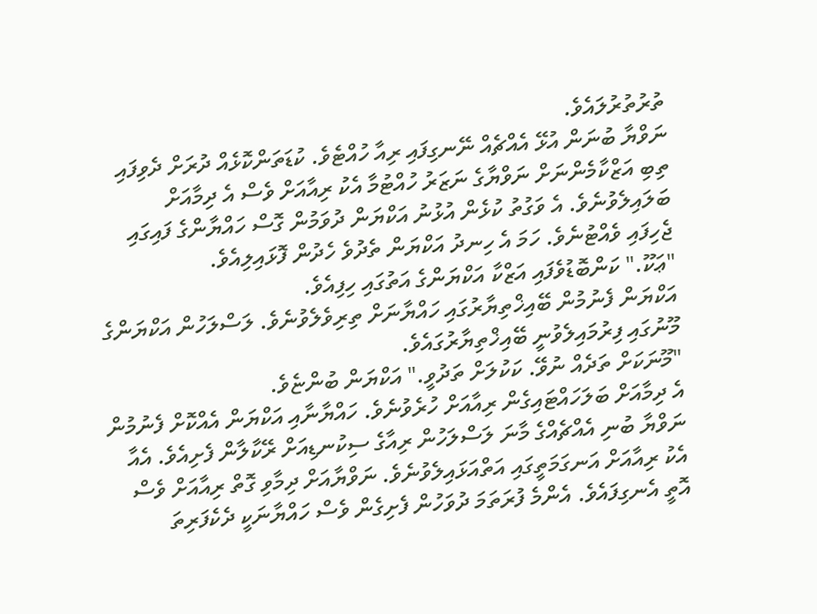ތުރުތުރުލައެވެ.
ނަވްޔާ ބުނަން އުޅޭ އެއްޗެއް ނޭނގިފައި ރިއާ ހުއްޓެވެ. ކުޑަތަންކޮޅެއް ދުރަށް ދެވިފައި ތިބި އަޒްކާމެންނަށް ނަވްޔާގެ ނަޒަރު ހުއްޓުމާ އެކު ރިއާއަށް ވެސް އެ ދިމާއަށް ބަލައިލެވުނެވެ. އެ ވަގުތު ކުޅެން އުޅުނު އަކްޔަން ދުވަމުން ގޮސް ހައްޔާންގެ ފައިގައި ޖެހިފައި ވެއްޓުނެވެ. ހަމަ އެ ހިނދު އަކްޔަން ތެދުވެ ހެދުން ފޮޅައިލިއެވެ.
"ޢަކޫ." ކަންބޮޑުވެފައި އަޒްކާ އަކްޔަންގެ އަތުގައި ހިފިއެވެ.
އަކްޔަން ފެނުމުން ބޭއިޚްތިޔާރުގައި ހައްޔާނަށް ތިރިވެލެވުނެވެ. ލަސްލަހުން އަކްޔަންގެ މޫނުގައި ފިރުމައިލެވުނީ ބޭއިޚްތިޔާރުގައެވެ.
"މޫނަކަށް ތަދެއް ނުވޭ. ކަކުލަށް ތަދުވީ." އަކްޔަން ބުންޏެވެ.
އެ ދިމާއަށް ބަލަހައްޓައިގެން ރިއާއަށް ހުރެވުނެވެ. ހައްޔާނާއި އަކްޔަން އެއްކޮށް ފެނުމުން ނަވްޔާ ބުނި އެއްޗެއްގެ މާނަ ލަސްލަހުން ރިއާގެ ސިކުނޑިއަށް ރޭކާލާން ފެށިއެވެ. އެއާ އެކު ރިއާއަށް އަނގަމަތީގައި އަތްއަޅައިލެވުނެވެ. ނަވްޔާއަށް ދިމާވި ގޮތް ރިއާއަށް ވެސް އޮތީ އެނގިފައެވެ. އެންމެ ފުރަތަމަ ދުވަހުން ފެށިގެން ވެސް ހައްޔާނަކީ ދެކެފަރިތަ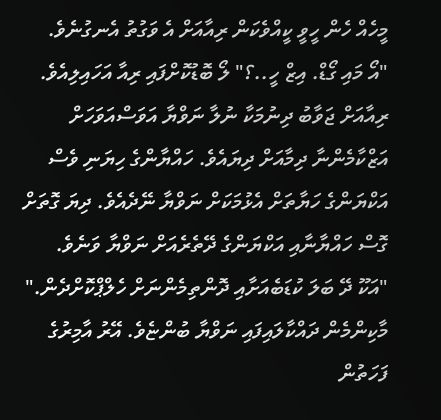މީހެއް ހެން ހީވީ ކީއްވެކަން ރިއާއަށް އެ ވަގުތު އެނގުނެވެ.
"އޯ މައި ގޯޑް. އިޒް ހީ..؟" ލޯ ބޮޑުކޮށްފައި ރިއާ އަހައިލިއެވެ.
ރިއާއަށް ޖަވާބު ދިނުމަކާ ނުލާ ނަވްޔާ އަވަސްއަވަހަށް އަޒްކާމެންނާ ދިމާއަށް ދިޔައެވެ. ހައްޔާންގެ ހިޔަނި ވެސް އަކްޔަންގެ ހަޔާތަށް އެޅުމަކަށް ނަވްޔާ ނޭދެއެވެ. ދިޔަ ގޮތަށް ގޮސް ހައްޔާނާއި އަކްޔަންގެ ދޭތެރެއަށް ނަވްޔާ ވަނެވެ.
"އަކޫ ދޭ ބަލަ ކުޑަބެއަށާއި ދޮންތިމެންނަށް ހެލްޕްކޮށްދެން."
މާކިންމެން ދައްކާލައިފައި ނަވްޔާ ބުންޏެވެ. އޭރު އާމިރުގެ ފަހަތުން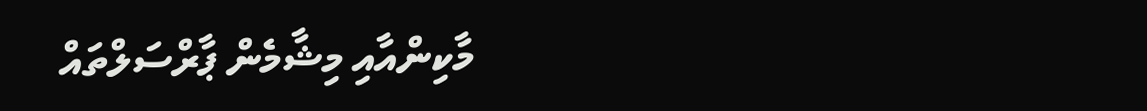މާކިންއާއި މިޝާމެން ޕާރްސަލްތައް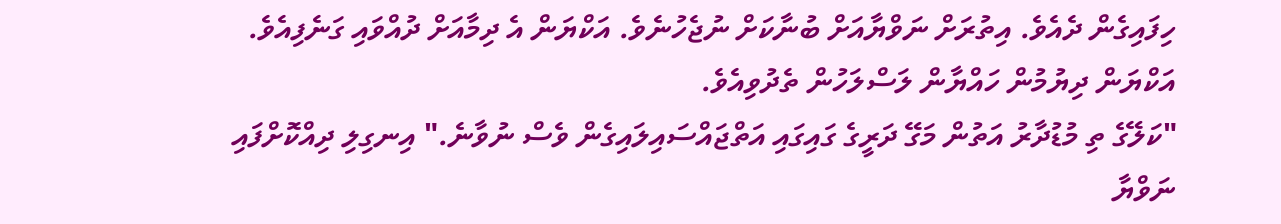ހިފައިގެން ދެއެވެ. އިތުރަށް ނަވްޔާއަށް ބުނާކަށް ނުޖެހުނެވެ. އަކްޔަން އެ ދިމާއަށް ދުއްވައި ގަނެފިއެވެ. އަކްޔަން ދިޔުމުން ހައްޔާން ލަސްލަހުން ތެދުވިއެވެ.
"ކަލޭގެ ތި މުޑުދާރު އަތުން މަގޭ ދަރީގެ ގައިގައި އަތްޖައްސައިލައިގެން ވެސް ނުވާނެ." އިނގިލި ދިއްކޮށްފައި ނަވްޔާ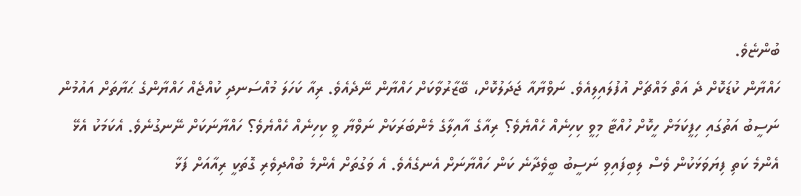ބުންޏެވެ.
ހައްޔާން ކުޑަކޮށް ދެ އަތް މައްޗަށް އުފުލައިލިއެވެ. ނަވްޔާއާ ޖަދަލުކޮށް، ބޭޒާރުވާކަށް ހައްޔާން ނޭދެއެވެ. ރިއާ ކަހަލަ މުއްސަނދި ކުއްޖެއް ހައްޔާންގެ ޙަޔާތަށް އައުމުން ނަސީބު އަތުގައި ހިފީކަމަށް ހީކޮށް ހުއްޓާ މިވީ ކިހިނެއް ހެއްޔެވެ؟ ރިއާގެ އާއިލާގެ މެންބަރަކަށް ނަވްޔާ ވީ ކިހިނެއް ހެއްޔެވެ؟ ހައްޔާނަކަށް ނޭނގުނެވެ. އެކަމަކު އެޅޭ އެންމެ ކަތި ފިޔަވަޅަކުން ވެސް ލިބިފައިވި ނަސީބު ބީވެދާނެ ކަން ހައްޔާނަށް އެނގެއެވެ. އެ ވަގުތަށް އެންމެ ބުއްދިވެރި ގޮތަކީ ރިއާއަށް ފަޅާ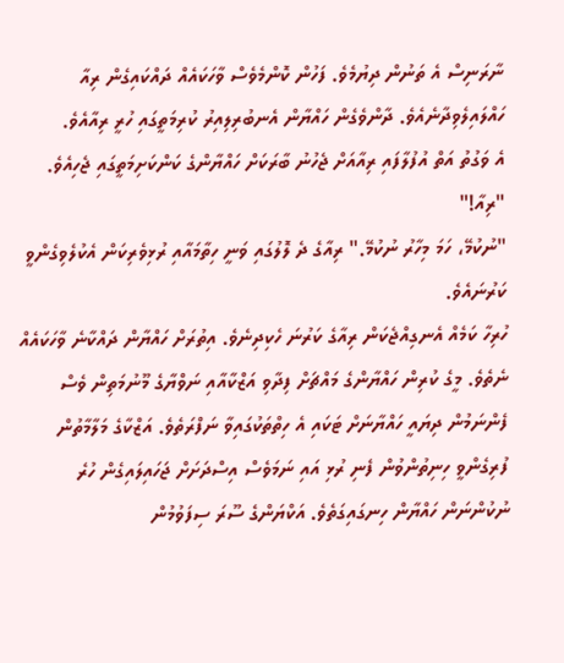ނާރަނިސް އެ ތަނުން ދިޔުމެވެ. ފަހުން ކޮންމެވެސް ވާހަކައެއް ދައްކައިގެން ރިއާ ހައްލައިލެވިދާނެއެވެ. ދާންވެގެން ހައްޔާން އެނބުރިލިއިރު ކުރިމަތީގައި ހުރީ ރިއާއެވެ.
އެ ވަގުތު އަތް އުފުލާފައި ރިއާއަށް ޖެހުނު ބާރަކަށް ހައްޔާންގެ ކަންކަށިމަތީގައި ޖެހިއެވެ.
"ރިއާ!"
"ނުކުމޭ، ހަމަ މިހާރު ނުކުމޭ." ރިއާގެ ދެ ލޮލުގައި ވަނީ ހިތާމައާއި ރުޅިވެރިކަން އެކުލެވިގެންވީ ކަރުނައެވެ.
ހުރިހާ ކަމެއް އެނގިއްޖެކަން ރިއާގެ ކަރުނަ ހެކިދިނެވެ. އިތުރަށް ހައްޔާން ދައްކާނެ ވާހަކައެއް ނެތެވެ. މީގެ ކުރިން ހައްޔާންގެ މައްޗަށް ފިދާވި އަޒްކާއާއި ނަވްޔާގެ މޫނުމަތިން ވެސް ފެންނަމުން ދިޔައީ ހައްޔާނަށް ޓަކައި އެ ހިތްތަކުގައިވާ ނަފްރަތެވެ. އަޒްކާގެ މަލާމާތުން ފުރިގެންވީ ހިނިތުންވުން ފެނި ރުޅި އައި ނަމަވެސް އިސްދަށަށް ޖަހައިލައިގެން ހުރެ ނުކުންނަން ހައްޔާން ހިނގައިގަތެވެ. އަކްޔަންގެ ސޫރަ ސިފަވުމުން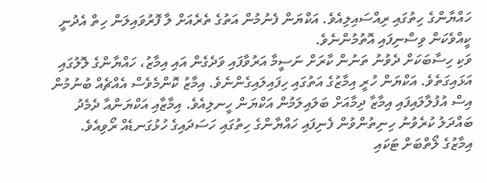ހައްޔާންގެ ހިތުގައި ރިއްސައިލިއެވެ. އަކްޔަން ފެނުމުން އަތުގެ ތެރެއަށް ލާ ފޮރުވައިލަން ހިތް އެދުނީ ކީއްވެކަން ވިސްނިފައި އޮތުމުންނެވެ.
ވަކި ހިސާބަކަށް ދެވުނު ތަނުން ކާރަށް ނަސީމާ އަރުވާފައި ވަދެގެން އައި އިމާޒު، ހައްޔާންގެ ލޮލުގައި އަޅައިގަތެވެ. އަކްޔަން ހުރީ އިމާޒުގެ އަތުގައި ހިފައިލައިގެންނެވެ. އިމާޒު ކޮންމެވެސް އެއްޗެއް ބުނުމުން އިސް އުފުލާލައިފައި އިމާޒާ ދިމާއަށް ބަލައިލަމުން އަކްޔަން ހީނލިއެވެ. އިމާޒާއި އަކްޔަންއާ ދެމެދު ބައްދަލު ކުރެވުނު ހިނިތުންވުން ފެނިފައި ހައްޔާންގެ ހިތުގައި ހަސަދައިގެ ހުޅުގަނޑެއް ރޯވިއެވެ. އިމާޒުގެ ލޯތްބަށް ޓަކައި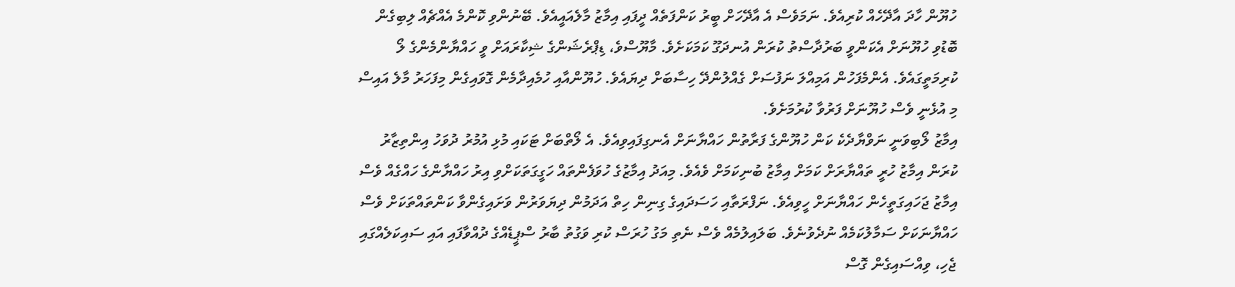ހުޔޫން ހާދަ އާދޭހެއް ކުރިއެވެ. ނަމަވެސް އެ އާދޭހަށް ބީރު ކަންފަތެއް ދީފައި އިމާޒު މާލެއައީއެވެ. ބޭނުންވި ކޮންމެ އެއްޗެއް ލިބިގެން ބޮޑުވި ހުޔޫނަށް އެކަންވީ ބަރުދާސްތު ކުރަން އުނދަގޫ ކަމަކަށެވެ. މާޔޫސްވެ، ޑިޕްރެޝަންގެ ޝިކާރައަށް ވީ ހައްޔާންމެންގެ ލޯ ކުރިމަތީގައެވެ. އެންމެފަހުން އަމިއްލަ ނަފުސަށް ގެއްލުންދޭ ހިސާބަށް ދިޔައެވެ. ހުޔޫންއާއި ހުމެއިދާމެން ގޮވައިގެން މިފަހަރު މާލެ އައިސް މި އުޅެނީ ވެސް ހުޔޫނަށް ފަރުވާ ކުރުމަށެވެ.
އިމާޒު ލޯބިވަނީ ނަވްޔާދެކެ ކަން ހުޔޫންގެ ފަރާތުން ހައްޔާނަށް އެނގިފައިވިއެވެ. އެ ލޯތްބަށް ޓަކައި މުޅި އުމުރު ދުވަހު އިންތިޒާރު ކުރަން އިމާޒު ހުރީ ތައްޔާރަށް ކަމަށް އިމާޒު ބުނިކަމަށް ވެއެވެ. މިއަދު އިމާޒުގެ ހުވަފެންތައް ހަގީގަތަކަށްވި އިރު ހައްޔާންގެ ހައްގެއް ވެސް އިމާޒު ޖަހައިގަތީހެން ހައްޔާނަށް ހީވިއެވެ. ނަފްރަތާއި ހަސަދައިގެ ގިނިން ހިތް އަދަމުން ދިޔަވަރުން ވަށައިގެންވާ ކަންތައްތަކަށް ވެސް ހައްޔާނަކަށް ސަމާލުކަމެއް ނުދެވުނެވެ. ބަލައިލުމެއް ވެސް ނެތި މަގު ހުރަސް ކުރި ވަގުތު ބާރު ސްޕީޑެއްގެ ދުއްވާފައި އައި ސައިކަލެއްގައި ޖެހި، ވިއްސައިގެން ގޮސް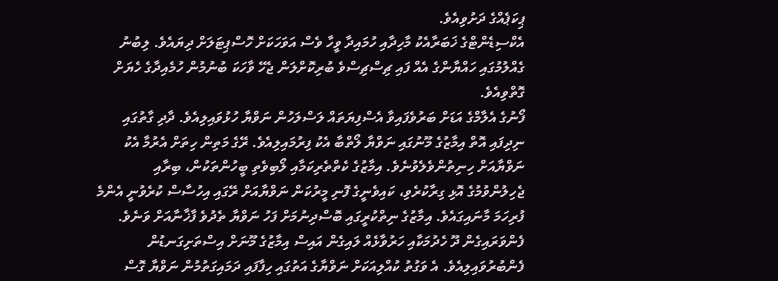ޕިކަޕެއްގެ ދަށުވިއެވެ.
އެކްސިޑެންޓްގެ ޚަބަރާއެކު މާހިދާއި ހުމައިދާ ވީހާ ވެސް އަވަހަކަށް ހޮސްޕިޓަލަށް ދިޔައެވެ. ލިބުނު ގެއްލުމުގައި ހައްޔާންގެ އެއް ފައި ޗިސްޗިސްވެ ބުރިކޮށްލަން ޖެހޭ ވާހަކަ ބުނުމުން ހުމެއިދާގެ ހެޔަށް ގޮތްވިއެވެ.
ފޯނުގެ އެލާމްގެ އަޑަށް ބަރުވެފައިވާ އެސްފިޔަތައް ލަސްލަހުން ނަވްޔާ ހުޅުވައިލިއެވެ. ދާދި ގާތުގައި ނިދިފައި އޮތް އިމާޒުގެ މޫނުގައި ނަވްޔާ ލޯތްބާ އެކު ފިރުމައިލިއެވެ. ރޭގެ މަތިން ހިތަށް އެރުމާ އެކު ނަވްޔާއަށް ހިނިތުންވެލެވުނެވެ. އިމާޒުގެ ކެތްތެރިކަމާއި ލޯބިވެތި ބީހުންތަކުން، ބިރާއި ޖެހިލުންވުމުގެ އޮޅި ގިރާކުރެވި، ކައިވެނީގެ ފޮނި މީރުކަން ނަވްޔާއަށް ރޭގައި އިހުސާސް ކުރެވުނީ އެންމެ ފުރިހަމަ މާނައިގައެވެ. އިމާޒުގެ ނިތްކުރީގައި ބޮސްދިނުމަށް ފަހު ނަވްޔާ ތެދުވެ ފާޚާނާއަށް ވަނެވެ. ފެންވަރައިގެން ދޫ ހެދުމަކާއި ހަރުވާޅެއް ލައިގެން އައިސް އިމާޒުގެ މޫނަށް އިސްތަށިގަނޑުން ފެންބުރުވައިލިއެވެ. އެ ވަގުތު ކުއްލިއަކަށް ނަވްޔާގެ އަތުގައި ހިފާފައި ދަމައިގަތުމުން ނަވްޔާ ގޮސް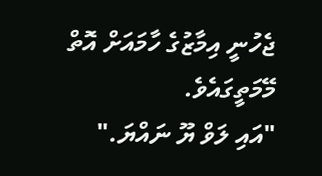ޖެހުނީ އިމާޒުގެ ހާމައަށް އޮތް މޭމަތީގައެވެ.
"އައި ލަވް ޔޫ ނައްޔަ."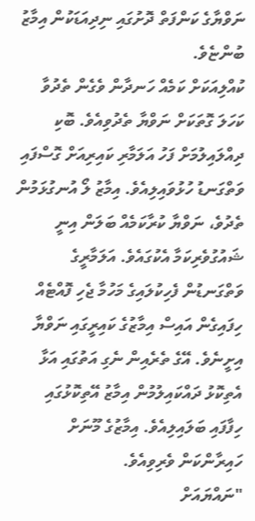ނަވްޔާގެ ކަންފަތް ދޮށުގައި ނިދިއަޑަކުން އިމާޒު ބުންޏެވެ.
ކުއްލިއަކަށް ކަމެއް ހަނދާން ވެގެން ތެދުވާ ކަހަލަ ގޮތަކަށް ނަވްޔާ ތެދުވިއެވެ. ބޮކި ދިއްލައިލުމަށް ފަހު އަލަމާރި ކައިރިއަށް ގޮސްފައި ވަތްގަނޑު ހުޅުވައިލިއެވެ. އިމާޒު ލޯ އުނގުޅަމުން ތެދުވެ، ނަވްޔާ ކުރާކަމެއް ބަލަން އިނީ ޝައުގުވެރިކަމާ އެކުގައެވެ. އަލަމާރީގެ ވަތްގަނޑުން ފެހިކުލައިގެ މަހުމާ ޖެހި ފޮއްޓެއް ހިފައިގެން އައިސް އިމާޒުގެ ކައިރީގައި ނަވްޔާ އިށީނެވެ. އޭގެ ތެރެއިން ނެގި އަތުގައި އަޅާ އެތިކޮޅު ދައްކައިލުމުން އިމާޒު އޭތިކޮޅުގައި ހިފާފައި ބަލައިލިއެވެ. އިމާޒުގެ މޫނަށް ހައިރާންކަން ވެރިވިއެވެ.
"ނައްޔައަށް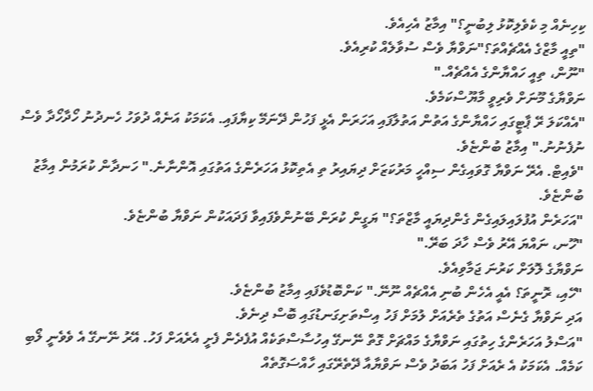ކިހިނެއް މި ކެވެލިކޮޅު ލިބުނީ؟" އިމާޒު އެހިއެވެ.
"ތިއީ މާޒްގެ އެއްޗެއްތަ؟"ނަވްޔާ ވެސް ސުވާލެއް ކުރިއެވެ.
"ނޫން، ތިއީ ހައްޔާންގެ އެއްޗެއް."
ނަވްޔާގެ މޫނަށް ވެރިވީ މާޔޫސްކަމެވެ.
"އެއްކަލަ ރޭ ޕާޓީގައި ހައްޔާންގެ އަތުން އަތުލާފައި އަހަރަން އެޅީ ފަހުން ދޭނަމޭ ކިޔާފައި. އެކަމަކު އަނެއް ދުވަހު ހެނދުނު ހޯދާހޯދާ ވެސް ނުފެނުނު." އިމާޒު ބުންޏެވެ.
"ވެއިޓް. އެރޭ ނަވްޔާ ގޮވައިގެން ސިއްހީ މަރުކަޒަށް ދިޔައިރު ތި އެތިކޮޅު އަހަރެންގެ އަތުގައި އޮންނާނެ." ހަނދާން ކުރަމުން އިމާޒު ބުންޏެވެ.
"އަހަރެން އުފުލައިލައިގެން ގެންދިޔައީ މާޒްތަ؟" ޔަގީން ކުރަން ބޭނުންވެފައިވާ ފަދައަކުން ނަވްޔާ ބުންޏެވެ.
"ހޫނ، ނައްޔަ އޭރު ވެސް ހާދަ ބަރޭ."
ނަވްޔާގެ ލޮލަށް ކަރުނަ ޖަމާވިއެވެ.
"ހޭއި، ރޮނީތަ؟ އެއީ އެހެން ބުނި އެއްޗެއް ނޫނޭ." ކަންބޮޑުވެފައި އިމާޒު ބުންޏެވެ.
އަދި ނަވްޔާ ގެނެސް އަތުގެ ތެރެއަށް ލުމަށް ފަހު އިސްތަށިގަނޑުގައި ބޮސް ދިނެވެ.
"އަސްލު އަހަރެންގެ ހިތުގައި ނަވްޔާގެ މައްޗަށް ގޮތް ނޭނގޭ އިހުސާސްތަކެއް އުފެދެން ފެށީ އެރެއަށް ފަހު. އޭރު ނޭނގޭ އެ ވެވެނީ ލޯބި ކަމެއް. އެކަމަކު އެ ރެއަށް ފަހު އަބަދު ވެސް ނަވްޔާއާ ދޭތެރޭގައި ހާއްސަގޮތެއް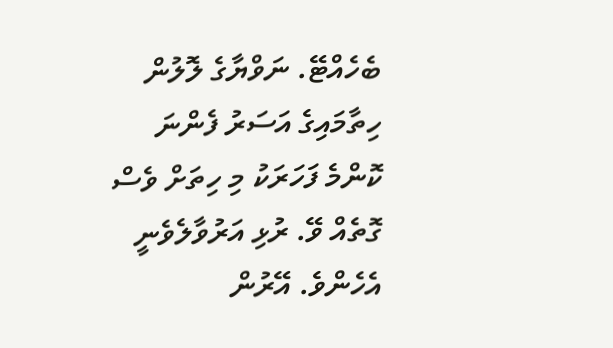ބެހެއްޓޭ. ނަވްޔާގެ ލޮލުން ހިތާމައިގެ އަސަރު ފެންނަ ކޮންމެ ފަހަރަކު މި ހިތަށް ވެސް ގޮތެއް ވޭ. ރުޅި އަރުވާލެވެނީ އެހެންވެ. އޭރުން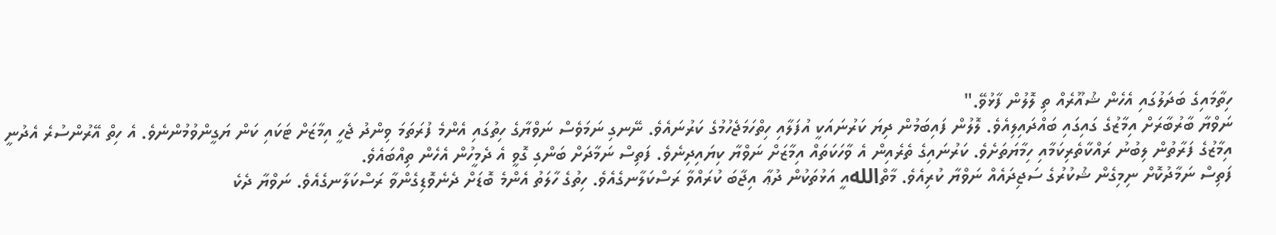ހިތާމައިގެ ބަދަލުގައި އެހެން ޝުއޫރެއް ތި ލޮލުން ފާޅުވޭ."
ނަވްޔާ ބާރުބާރަށް އިމާޒުގެ ގައިގައި ބައްދައިލިއެވެ. ލޮލުން ފައިބަމުން ދިޔަ ކަރުނައަކީ އުފަލާއި ހިތްހަމަޖެހުމުގެ ކަރުނައެވެ. ނޭނގި ނަމަވެސް ނަވްޔާގެ ހިތުގައި އެންމެ ފުރަތަމަ ވިންދު ޖެހީ އިމާޒަށް ޓަކައި ކަން ޔަގީންވުމުންނެވެ. އެ ހިތް އޭރުންސުރެ އެދުނީ އިމާޒުގެ ފަރާތުން ލިބުނު ރައްކާތެރިކަމާއި ހިމާޔަތަށެވެ. ކަރުނައިގެ ތެރެއިން އެ ވާހަކަތައް އިމާޒަށް ނަވްޔާ ކިޔައިދިނެވެ. ފަތިސް ނަމާދަށް ބަންގި ގޮވީ އެ ދެމީހުން އެހެން ތިއްބައެވެ.
ފަތިސް ނަމާދުކޮށް ނިމިގެން ޝުކުރުގެ ސަޖިދައެއް ނަވްޔާ ކުރިއެވެ. މާތްاللهއީ އަޅުތަކުން ދުޢާ އިޖާބަ ކުރައްވާ ރަސްކަލާނގެއެވެ. ހިތުގެ ހާލަތު އެންމެ ބޮޑަށް ދެނެވޮޑިގެންވާ ރަސްކަލާނގެއެވެ. ނަވްޔާ ދެކެ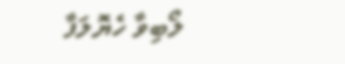ލޯބިވާ ހެޔޮލަފާ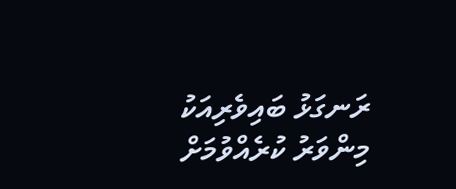ރަނގަޅު ބައިވެރިއަކު މިންވަރު ކުރެއްވުމަށް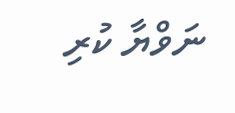ނަވްޔާ ކުރި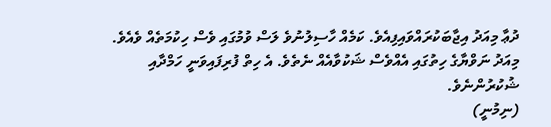ދުޢާ މިއަދު އިޖާބަކުރައްވައިފިއެވެ. ކަމެއް ހާސިލުނުވެ ލަސް ވުމުގައި ވެސް ހިކުމަތެއް ވެއެވެ. މިއަދު ނަވްޔާގެ ހިތުގައި އެއްވެސް ޝަކުވާއެއް ނެތެވެ. އެ ހިތް ފުރިފައިވަނީ ހަމްދާއި ޝުކުރުންނެވެ.
(ނިމުނީ)